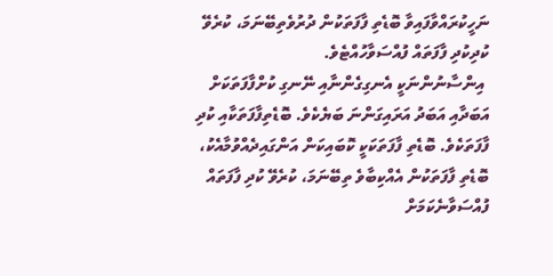ނަހީކުރައްވާފައިވާ ބޮޑެތި ފާފަތަކުން ދުރުވެތިބޭނަމަ، ކުރެވޭ ކުދިކުދި ފާފަތައް ފުއްސަވާހުއްޓެވެ.
 އިންސާނުންނަކީ އެނގިގެންނާއި ނޭނގި ކުށްފާފަތަކަށް އަބަދާއި އަބަދު އަރައިގަންނަ ބަޔެކެވެ. ބޮޑެތިފާފަތަކާއި ކުދި ފާފަތަކެވެ. ބޮޑެތި ފާފަތަކަކީ ކޮބައިކަން އަންގައިދެއްވުމާއެކު، ބޮޑެތި ފާފަތަކުން އެއްކިބާވެ ތިބޭނަމަ، ކުރެވޭ ކުދި ފާފަތައް ފުއްސަވާނެކަމަށް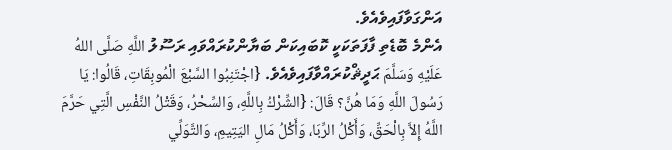އަންގަވާފައިވެއެވެ.
އެންމެ ބޮޑެތި ފާފަތަކަކީ ކޮބައިކަން ބަޔާންކުރައްވައި ރަސޫލު اللَّهِ صَلَّى اللهُ عَلَيْهِ وَسَلَّمَ ޙަދީޘްކުރައްވާފައިވެއެވެ. {اجْتَنِبُوا السَّبْعَ الْمُوبِقَاتِ، قَالُوا: يَا رَسُولَ اللَّهِ وَمَا هُنَّ؟ قَالَ: {الشِّرْكُ بِاللَّهِ، وَالسِّحْرُ، وَقَتْلُ النَّفْسِ الَّتِي حَرَّمَ اللَّهُ إِلاَّ بِالْحَقِّ، وَأَكْلُ الرِّبَا، وَأَكْلُ مَالِ اليَتِيمِ، وَالتَّوَلِّي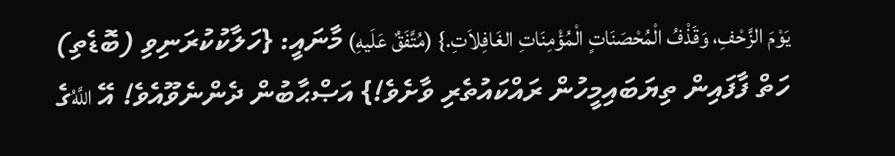يَوْمَ الزَّحْفِ، وَقَذْفُ الْمُحْصَنَاتٍ الْمُؤْمِنَاتِ الغَافِلاَتِ.} (مُتَّفَقٌ عَلَيهِ) މާނައީ: {ހަލާކުކުރަނިވި (ބޮޑެތި) ހަތް ފާފައިން ތިޔަބައިމީހުން ރައްކައުތެރި ވާށެވެ!} އަޞްޙާބުން ދެންނެވޫއެވެ! އޭ اللَّهُގެ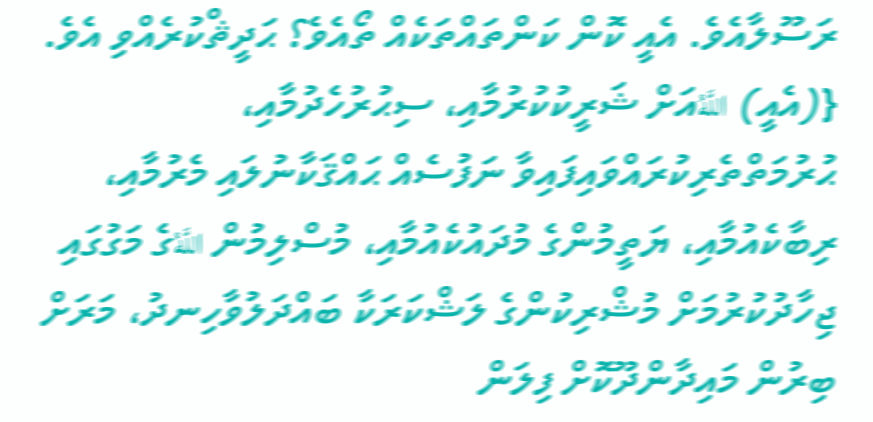ރަސޫލާއެވެ. އެއީ ކޮން ކަންތައްތަކެއް ތޯއެވެ؟ ޙަދީޘްކުރެއްވި އެވެ. {(އެއީ) اللَّهُއަށް ޝަރީކުކުރުމާއި، ސިޙުރުހެދުމާއި، ޙުރުމަތްތެރިކުރައްވައިފައިވާ ނަފުސެއް ޙައްޤަކާނުލައި މެރުމާއި، ރިބާކެއުމާއި، ޔަތީމުންގެ މުދައުކެއުމާއި، މުސްލިމުން اللَّهُގެ މަގުގައި ޖިހާދުކުރުމަށް މުޝްރިކުންގެ ލަޝްކަރަކާ ބައްދަލުވާހިނދު، މަރަށް ބިރުން މައިދާންދޫކޮށް ފިލަން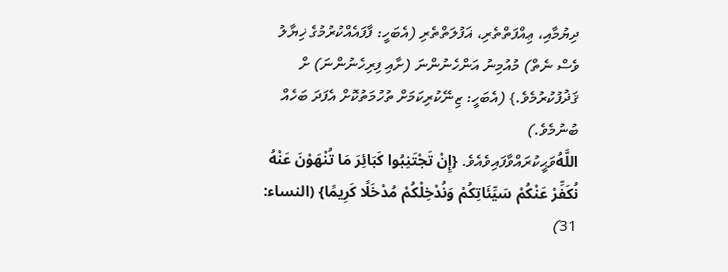ދިޔުމާއި، ޢިއްފަތްތެރި، ޣަފުލަތްތެރި (އެބަހީ: ފާފައެއްކުރުމުގެ ޚިޔާލު ވެސް ނެތް) މުއުމިނު އަންހެނުންނަ (ށާއި ފިރިހެނުންނަ) ށް ޤަޛުފުކުރުމެވެ.} (އެބަހީ: ޒިނޭކުރިކަމަށް ތުހުމަތުކޮށް އެފަދަ ބަހެއް ބުނުމެވެ.)
اللَّهُވަޙީކުރައްވާފައިވެއެވެ. {إِنْ تَجْتَنِبُوا كَبَائِرَ مَا تُنْهَوْنَ عَنْهُ نُكَفِّرْ عَنْكُمْ سَيِّئَاتِكُمْ وَنُدْخِلْكُمْ مُدْخَلًا كَرِيمًا} (النساء: 31)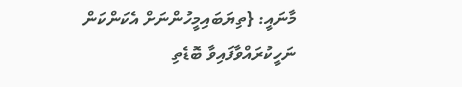މާނައީ: {ތިޔަބައިމީހުންނަށް އެކަންކަން ނަހީކުރައްވާފައިވާ ބޮޑެތި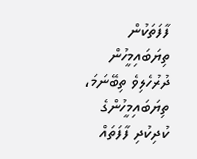ފާފަތަކުން ތިޔަބައިމީހުން ދުރުހެލިވެ ތިބޭނަމަ، ތިޔަބައިމީހުންގެ ކުދިކުދި ފާފަތައް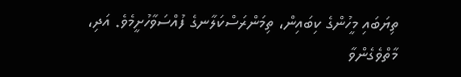ތިޔަބައި މީހުންގެ ކިބައިން، ތިމަންރަސްކަލާނގެ ފުއްސަވާހުށީމެވެ. އަދި، މާތްވެގެންވާ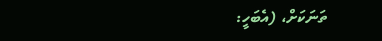ތަނަކަށް، (އެބަހީ: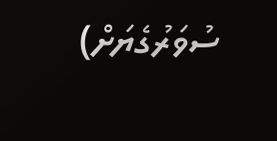ސުވަރުގެޔަށް)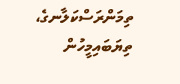ތިމަންރަސްކަލާނގެ، ތިޔަބައިމީހުން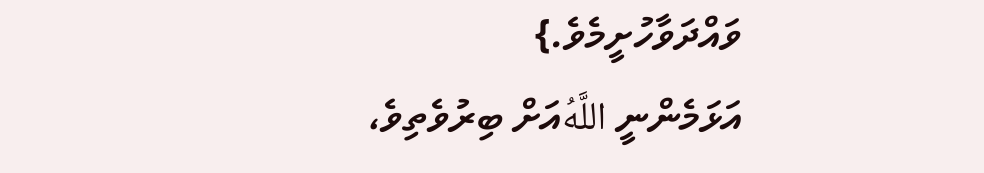ވައްދަވާހުށީމެވެ.}
އަޅަމެންނީ اللَّهُއަށް ބިރުވެތިވެ،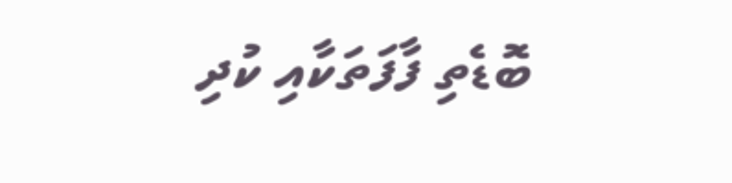ބޮޑެތި ފާފަތަކާއި ކުދި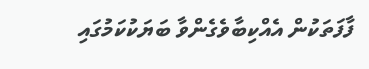ފާފަތަކުން އެއްކިބާވެގެންވާ ބަޔަކުކަމުގައި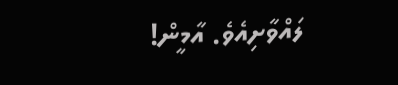ލައްވާށިއެވެ. އާމީން!